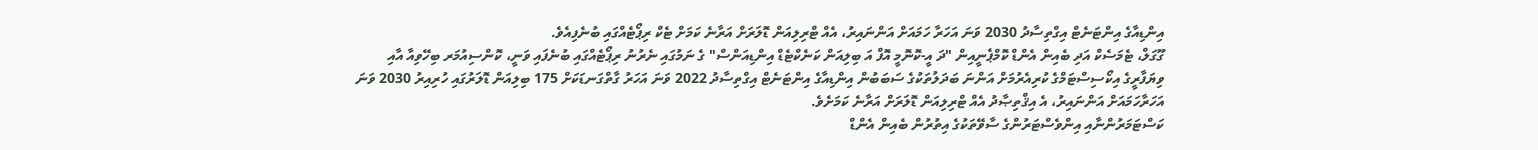އިންޑިއާގެ އިންޓަނެޓް އިގްތިސާދު 2030 ވަނަ އަހަރާ ހަމައަށް އަންނައިރު، އެއް ޓްރިލިއަން ޑޮލަރަށް އަރާނެ ކަމަށް ޓެކް ރިޕޯޓެއްގައި ބުނެފިއެވެ.
ގޫގަލް، ޓެމަސެކް އަދި ބެއިން އެންޑް ކޮމްޕެނީއިން "ދަ އީ-ކޮނޮމީ އޮފް އަ ބިލިއަން ކަނެކްޓެޑް އިންޑިއަންސް" ގެ ނަމުގައި ނެރުނު ރިޕޯޓެއްގައި ބުނެފައި ވަނީ، ކޮންސިއުމަރ ބިހޭވިއާ އާއި ވިޔަފާރީގެ އިކޯސިސްޓަމްގެ ކުރިއެރުމަށް އަންނަ ބަދަލުތަކުގެ ސަބަބުން އިންޑިއާގެ އިންޓަނެޓް އިގްތިސާދު 2022 ވަނަ އަހަރު ގާތްގަނޑަކަށް 175 ބިލިއަން ޑޮލަރުގައި ހުރިއިރު 2030 ވަނަ އަހަރާހަމައަށް އަންނައިރު، އެ އިޤްތިޞާދު އެއް ޓްރިލިއަން ޑޮލަރަށް އަރާނެ ކަމަށެވެ.
ކަސްޓަމަރުންނާއި އިންވެސްޓަރުންގެ ސާވޭތަކުގެ އިތުރުން ބެއިން އެންޑް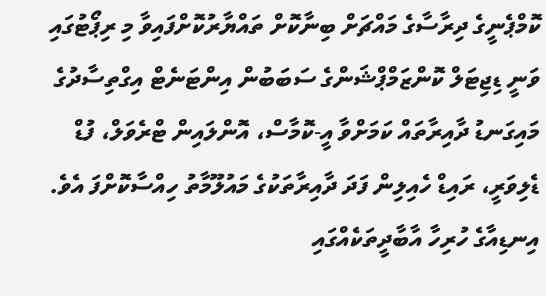ކޮމްޕެނީގެ ދިރާސާގެ މައްޗަށް ބިނާކޮށް ތައްޔާރުކޮށްފައިވާ މި ރިޕޯޓުގައި ވަނީ ޑިޖިޓަލް ކޮންޒަމްޕްޝަންގެ ސަބަބުން އިންޓަނެޓް އިގްތިސާދުގެ މައިގަނޑު ދާއިރާތައް ކަމަށްވާ އީ-ކޮމާސް، އޮންލައިން ޓްރެވަލް، ފުޑް ޑެލިވަރީ، ރައިޑް ހެއިލިން ފަދަ ދާއިރާތަކުގެ މައުލޫމާތު ހިއްސާކޮށްފަ އެވެ.
އިނޑިއާގެ ހުރިހާ އާބާދީތަކެއްގައި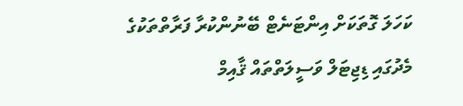ކަހަލަ ގޮތަކަށް އިންޓަނެޓް ބޭނުންކުރާ ފަރާތްތަކުގެ މެދުގައި ޑިޖިޓަލް ވަސީލަތްތައް ޤާއިމް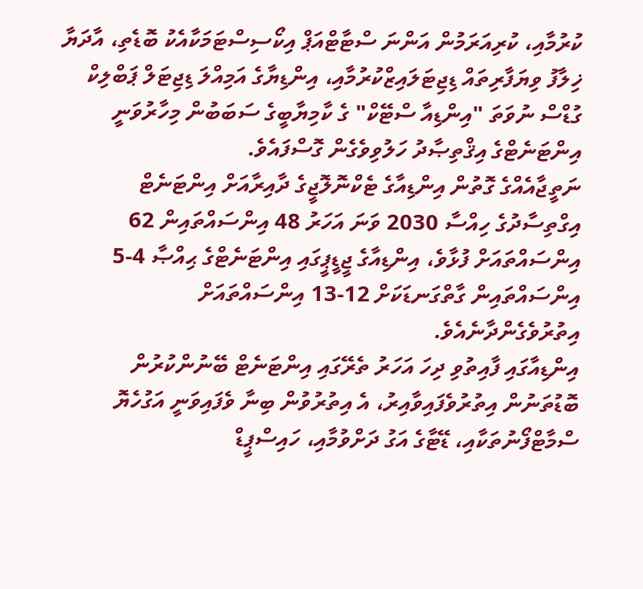ކުރުމާއި، ކުރިއަރަމުން އަންނަ ސްޓާޓްއަޕް އިކޯސިސްޓަމަކާއެކު ބޮޑެތި، އާދަޔާ ޚިލާފު ވިޔަފާރިތައް ޑިޖިޓަލައިޒްކުރުމާއި، އިންޑިޔާގެ އަމިއްލަ ޑިޖިޓަލް ޕަބްލިކް ގުޑްސް ނުވަތަ "އިންޑިއާ ސްޓޭކް" ގެ ކާމިޔާބީގެ ސަބަބުން މިހާރުވަނީ އިންޓަނެޓްގެ އިޤްތިޞާދު ހަލުވިވެގެން ގޮސްފައެވެ.
ނަތީޖާއެއްގެ ގޮތުން އިންޑިއާގެ ޓެކްނޮލޮޖީގެ ދާއިރާއަށް އިންޓަނެޓް އިގްތިސާދުގެ ހިއްސާ 2030 ވަނަ އަހަރު 48 އިންސައްތައިން 62 އިންސައްތައަށް ފުޅާވެ، އިންޑިއާގެ ޖީޑީޕީގައި އިންޓަނެޓްގެ ޙިއްޞާ 4-5 އިންސައްތައިން ގާތްގަނޑަކަށް 12-13 އިންސައްތައަށް އިތުރުވެގެންދާނެއެވެ.
އިންޑިއާގައި ފާއިތުވި ދިހަ އަހަރު ތެރޭގައި އިންޓަނެޓް ބޭނުންކުރުން ބޮޑުތަނުން އިތުރުވެފައިވާއިރު، އެ އިތުރުވުން ބިނާ ވެފައިވަނީ އަގުހެޔޮ ސްމާޓްފޯނުތަކާއި، ޑޭޓާގެ އަގު ދަށްވުމާއި، ހައިސްޕީޑް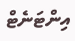އިންޓަނެޓް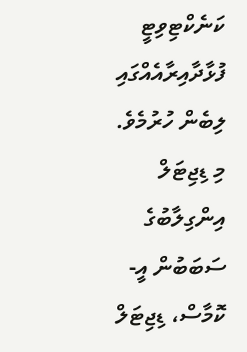ކަނެކްޓިވިޓީ ފުޅާދާއިރާއެއްގައި ލިބެން ހުރުމެވެ. މި ޑިޖިޓަލް އިންގިލާބުގެ ސަބަބުން އީ-ކޮމާސް، ޑިޖިޓަލް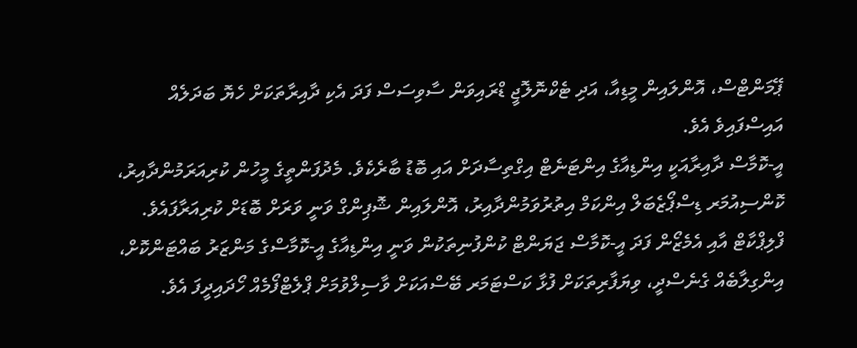ޕޭމަންޓްސް، އޮންލައިން މީޑިއާ، އަދި ޓެކްނޮލޮޖީ ޑްރައިވަން ސާވިސަސް ފަދަ އެކި ދާއިރާތަކަށް ހެޔޮ ބަދަލެއް އައިސްފައިވެ އެވެ.
އީ-ކޮމާސް ދާއިރާއަކީ އިންޑިއާގެ އިންޓަނެޓް އިގްތިސާދަށް އައި ބޮޑު ބާރެކެވެ. މެދުފަންތީގެ މީހުން ކުރިއަރަމުންދާއިރު، ކޮންސިއުމަރ ޑިސްޕޯޒެބަލް އިންކަމް އިތުރުވަމުންދާއިރު، އޮންލައިން ޝޮޕިންގް ވަނީ ވަރަށް ބޮޑަށް ކުރިއަރާފައެވެ. ފްލިޕްކާޓް އާއި އެމެޒޯން ފަދަ އީ-ކޮމާސް ޖަޔަންޓް ކުންފުނިތަކުން ވަނީ އިންޑިއާގެ އީ-ކޮމާސްގެ މަންޒަރު ބައްޓަންކޮށް، އިންގިލާބެއް ގެނެސްދީ، ވިޔަފާރިތަކަށް ފުޅާ ކަސްޓަމަރ ބޭސްއަކަށް ވާސިލްވުމަށް ޕްލެޓްފޯމެއް ހޯދައިދީފަ އެވެ.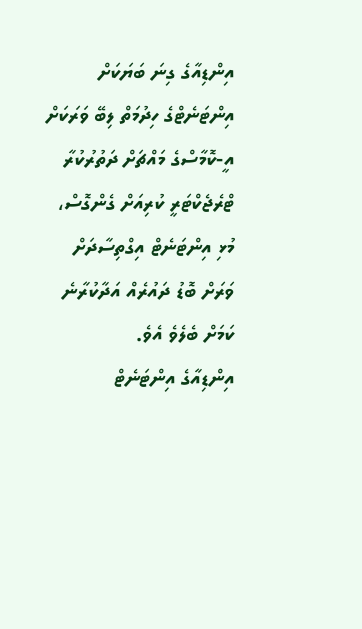އިންޑިއާގެ ގިނަ ބަޔަކަށް އިންޓަނެޓްގެ ހިދުމަތް ލިބޭ ވަރަކަށް އީ-ކޮމާސްގެ މައްޗަށް ދަތުރުކުރާ ޓްރެޖެކްޓަރީ ކުރިއަށް ގެންގޮސް، މުޅި އިންޓަނެޓް އިގްތިސާދަށް ވަރަށް ބޮޑު ދައުރެއް އަދާކުރާނެ ކަމަށް ބެލެވެ އެވެ.
އިންޑިއާގެ އިންޓަނެޓް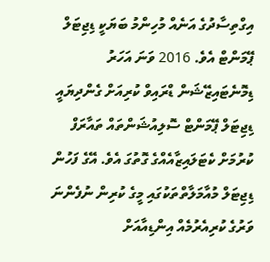އިގްތިސާދުގެ އަނެއް މުހިންމު ބަޔަކީ ޑިޖިޓަލް ޕޭމަންޓް އެވެ. 2016 ވަނަ އަހަރު ޑިމޮނެޓައިޒޭޝަން ޑްރައިވް ކުރިއަށް ގެންދިޔައީ ޑިޖިޓަލް ޕޭމަންޓް ސޮލިއުޝަންތައް ތައާރަފް ކުރުމަށް ކެޓަލައިޒާއެއްގެ ގޮތުގަ އެވެ. އޭގެ ފަހުން ޑިޖިޓަލް މުއާމަލާތްތަކުގައި މީގެ ކުރިން ނުފެންނަ ވަރުގެ ކުރިއެރުމެއް އިންޑިއާއަށް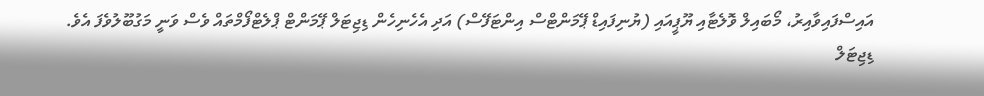އައިސްފައިވާއިރު، މޯބައިލް ވޮލެޓާއި ޔޫޕީއައި (ޔުނިފައިޑް ޕޭމަންޓްސް އިންޓަފޭސް) އަދި އެހެނިހެން ޑިޖިޓަލް ޕޭމަންޓް ޕްލެޓްފޯމްތައް ވެސް ވަނީ މަގުބޫލުވެފަ އެވެ.
ޑިޖިޓަލް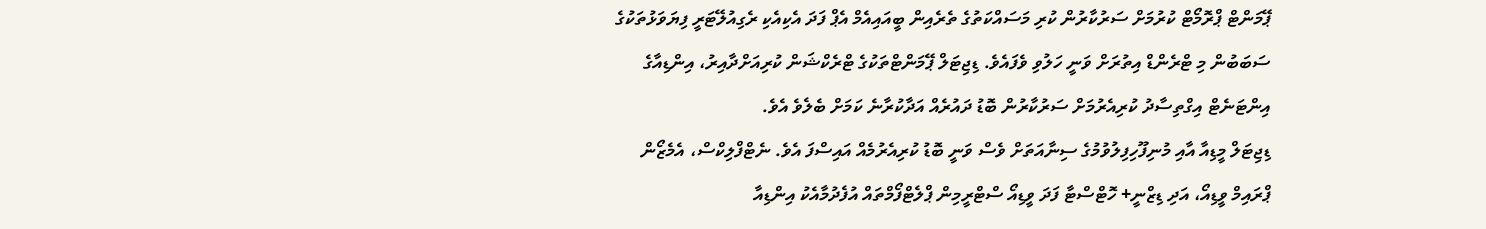ޕޭމަންޓް ޕްރޮމޯޓް ކުރުމަށް ސަރުކާރުން ކުރި މަސައްކަތުގެ ތެރެއިން ބީއައިއެމް އެޕް ފަދަ އެކިއެކި ރެގިއުލޭޓަރީ ފިޔަވަޅުތަކުގެ ސަބަބުން މި ޓްރެންޑް އިތުރަށް ވަނީ ހަލުވި ވެފައެވެ. ޑިޖިޓަލް ޕޭމަންޓްތަކުގެ ޓްރެކްޝަން ކުރިއަށްދާއިރު، އިންޑިއާގެ އިންޓަނެޓް އިގްތިސާދު ކުރިއެރުމަށް ސަރުކާރުން ބޮޑު ދައުރެއް އަދާކުރާނެ ކަމަށް ބެލެވެ އެވެ.
ޑިޖިޓަލް މީޑިއާ އާއި މުނިފޫހިފިލުވުމުގެ ސިނާއަތަށް ވެސް ވަނީ ބޮޑު ކުރިއެރުމެއް އައިސްފަ އެވެ. ނެޓްފްލިކްސް، އެމެޒޯން ޕްރައިމް ވީޑިއޯ، އަދި ޑިޒްނީ+ ހޮޓްސްޓާ ފަދަ ވީޑިއޯ ސްޓްރީމިން ޕްލެޓްފޯމްތައް އުފެދުމާއެކު އިންޑިއާ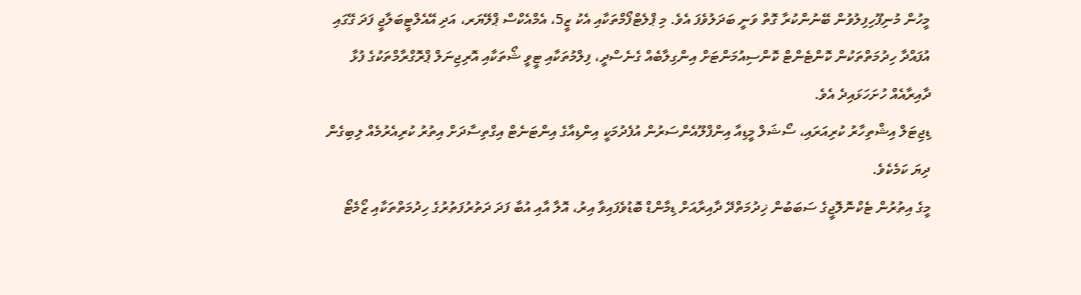މީހުން މުނިފޫހިފިލުވުން ބޭނުންކުރާ ގޮތް ވަނީ ބަދަލުވެފަ އެވެ. މި ޕްލެޓްފޯމްތަކާއި އެކު ޒީ5، އެމްއެކްސް ޕްލޭޔަރ، އަދި އޭއެލްޓީބަލާޖީ ފަދަ ގޭގައި އުފައްދާ ހިދުމަތްތަކުން ކޮންޓެންޓް ކޮންސިއުމަންޓަށް އިންގިލާބެއް ގެނެސްދީ، ފިލްމުތަކާއި ޓީވީ ޝޯތަކާއި އޮރިޖިނަލް ޕްރޮގްރާމްތަކުގެ ފުޅާ ދާއިރާއެއް ހުށަހަޅައިދެ އެވެ.
ޑިޖިޓަލް އިޝްތިހާރު ކުރިއަރައި، ސޯޝަލް މީޑިއާ އިންފްލޫއެންސަރުން އުފެދުމަކީ އިންޑިއާގެ އިންޓަނެޓް އިގްތިސާދަށް އިތުރު ކުރިއެރުމެއް ލިބިގެން ދިޔަ ކަމެކެވެ.
މީގެ އިތުރުން ޓެކްނޮލޮޖީގެ ސަބަބުން ޚިދުމަތްދޭ ދާއިރާއަށް ޑިމާންޑް ބޮޑުވެފައިވާ އިރު، އޮލާ އާއި އުބާ ފަދަ ދަތުރުފަތުރުގެ ހިދުމަތްތަކާއި ޒޯމެޓޯ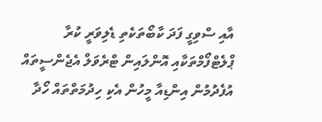އާއި ސްވިގީ ފަދަ ކާބޯތަކެތި ޑެލިވަރީ ކުރާ ޕްލެޓްފޯމްތަކާއި އޮންލައިން ޓްރެވަލް އެޖެންސީތައް އުފެދުމުން އިންޑިއާ މީހުން އެކި ހިދުމަތްތައް ހޯދާ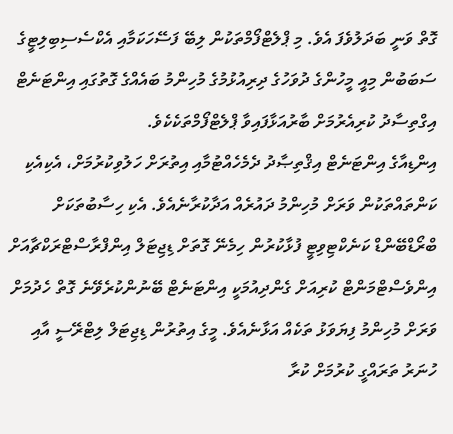ގޮތް ވަނީ ބަދަލުވެފަ އެވެ. މި ޕްލެޓްފޯމްތަކުން ލިބޭ ފަސޭހަކަމާއި އެކްސެސިބިލިޓީގެ ސަބަބުން މިއީ މީހުންގެ ދުވަހުގެ ދިރިއުޅުމުގެ މުހިންމު ބައެއްގެ ގޮތުގައި އިންޓަނެޓް އިގްތިސާދު ކުރިއެރުމަށް ބާރުއަޅާފައިވާ ޕްލެޓްފޯމްތަކެކެވެ.
އިންޑިއާގެ އިންޓަނެޓް އިޤްތިޞާދު ދެމެހެއްޓުމާއި އިތުރަށް ހަލުވިކުރުމަށް، އެކިއެކި ކަންތައްތަކުން ވަރަށް މުހިންމު ދައުރެއް އަދާކުރާނެއެވެ. އެކި ހިސާބުތަކަށް ބްރޯޑްބޭންޑް ކަނެކްޓިވިޓީ ފުޅާކުރުން ހިމެނޭ ގޮތަށް ޑިޖިޓަލް އިންފްރާސްޓްރަކްޗާއަށް އިންވެސްޓްމަންޓް ކުރިއަށް ގެންދިއުމަކީ އިންޓަނެޓް ބޭނުންކުރެވޭނެ ގޮތް ހެދުމަށް ވަރަށް މުހިންމު ފިޔަވަޅު ތަކެއް އަޅާނެއެވެ. މީގެ އިތުރުން ޑިޖިޓަލް ލިޓްރޭސީ އާއި ހުނަރު ތަރައްގީ ކުރުމަށް ކުރާ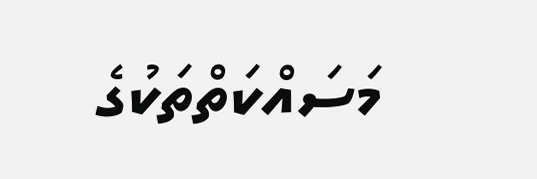މަސައްކަތްތަކުގެ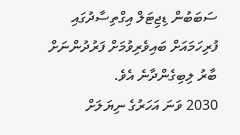ސަބަބުން ޑިޖިޓަލް އިގްތިސާދުގައި ފުރިހަމައަށް ބައިވެރިވުމަށް ފަރުދުންނަށް ބާރު ލިބިގެންދާނެ އެވެ.
2030 ވަނަ އަހަރުގެ ނިޔަލަށް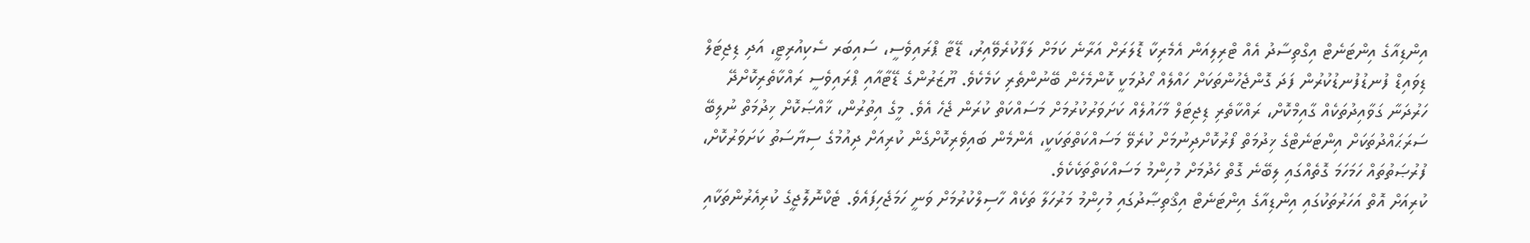އިންޑިއާގެ އިންޓަނެޓް އިގްތިސާދު އެއް ޓްރިލިއަން އެމެރިކާ ޑޮލަރަށް އަރާނެ ކަމަށް ލަފާކުރެވޭއިރު، ޑޭޓާ ޕްރައިވެސީ، ސައިބަރ ސެކިއުރިޓީ، އަދި ޑިޖިޓަލް ޑިވައިޑް ފުނޑުފުނޑުކުރުން ފަދަ ގޮންޖެހުންތަކަށް ހައްލެއް ހޯދުމަކީ ކޮންމެހެން ބޭނުންތެރި ކަމެކެވެ. ޔޫޒަރުންގެ ޑޭޓާއާއި ޕްރައިވެސީ ރައްކާތެރިކޮށްދޭ ހަރުދަނާ ގަވާއިދުތަކެއް ގާއިމްކޮށް، ރައްކާތެރި ޑިޖިޓަލް މާހައުލެއް ކަށަވަރުކުރުމަށް މަސައްކަތް ކުރަން ޖެހެ އެވެ. މީގެ އިތުރުން، ޚާއްޞަކޮށް ޚިދުމަތް ނުލިބޭ ސަރަޙައްދުތަކަށް އިންޓަނެޓްގެ ޚިދުމަތް ފޯރުކޮށްދިނުމަށް ކުރެވޭ މަސައްކަތްތަކަކީ، އެންމެން ބައިވެރިކޮށްގެން ކުރިއަށް ދިއުމުގެ ސިޔާސަތު ކަށަވަރުކޮށް، ފުރުޞަތުތައް ހަމަހަމަ ގޮތެއްގައި ލިބޭނެ ގޮތް ހެދުމަށް މުހިންމު މަސައްކަތްތަކެކެވެ.
ކުރިއަށް އޮތް އަހަރުތަކުގައި އިންޑިއާގެ އިންޓަނެޓް އިޤްތިޞާދުގައި މުހިންމު މަރުހަލާ ތަކެއް ހާސިލްކުރުމަށް ވަނީ ހަމަޖެހިފައެވެ. ޓެކްނޮލޮޖީގެ ކުރިއެރުންތަކާއި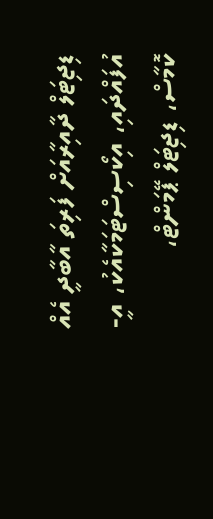ޑިޖިޓަލް ދާއިރާއަށް ފަރިތަ އާބާދީ އެއް އުފައްދައި، އިކޯސިސްޓަމަކާއެކު، އީ-ކޮމާސް، ޑިޖިޓަލް ޕޭމަންޓް،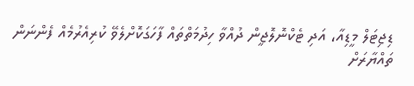ޑިޖިޓަލް މީޑިއާ، އަދި ޓެކްނޮލޮޖީން ދުއްވާ ހިދުމަތްތައް ފާހަގަކޮށްލެވޭ ކުރިއެރުމެއް ފެންނަން ތައްޔާރަށް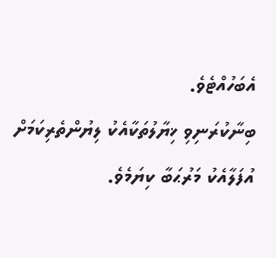އެބަހުއްޓެވެ.
ބިނާކުރަނިވި ޚިޔާލުތަކާއެކު ލިޔުންތެރިކަމަށް އުފަލާއެކު މަރުޙަބާ ކިޔަމެވެ.